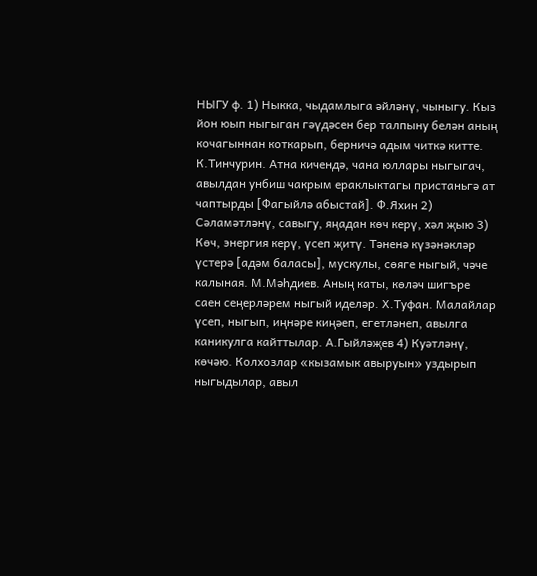НЫГУ ф. 1) Ныкка, чыдамлыга әйләнү, чыныгу. Кыз йон юып ныгыган гәүдәсен бер талпыну белән аның кочагыннан коткарып, берничә адым читкә китте. К.Тинчурин. Атна кичендә, чана юллары ныгыгач, авылдан унбиш чакрым ераклыктагы пристаньгә ат чаптырды [Фагыйлә абыстай]. Ф.Яхин 2) Сәламәтләнү, савыгу, яңадан көч керү, хәл җыю 3) Көч, энергия керү, үсеп җитү. Тәненә күзәнәкләр үстерә [адәм баласы], мускулы, сөяге ныгый, чәче калыная. М.Мәһдиев. Аның каты, көләч шигъре саен сеңерләрем ныгый иделәр. Х.Туфан. Малайлар үсеп, ныгып, иңнәре киңәеп, егетләнеп, авылга каникулга кайттылар. А.Гыйләҗев 4) Куәтләнү, көчәю. Колхозлар «кызамык авыруын» уздырып ныгыдылар, авыл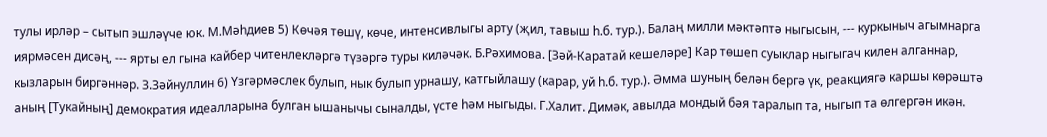тулы ирләр – сытып эшләүче юк. М.Мәһдиев 5) Көчәя төшү, көче, интенсивлыгы арту (җил, тавыш һ.б. тур.). Балаң милли мәктәптә ныгысын, --- куркыныч агымнарга иярмәсен дисәң, --- ярты ел гына кайбер читенлекләргә түзәргә туры киләчәк. Б.Рәхимова. [Зәй-Каратай кешеләре] Кар төшеп суыклар ныгыгач килен алганнар, кызларын биргәннәр. З.Зәйнуллин 6) Үзгәрмәслек булып, нык булып урнашу, катгыйлашу (карар, уй һ.б. тур.). Әмма шуның белән бергә үк, реакциягә каршы көрәштә аның [Тукайның] демократия идеалларына булган ышанычы сыналды, үсте һәм ныгыды. Г.Халит. Димәк, авылда мондый бәя таралып та, ныгып та өлгергән икән.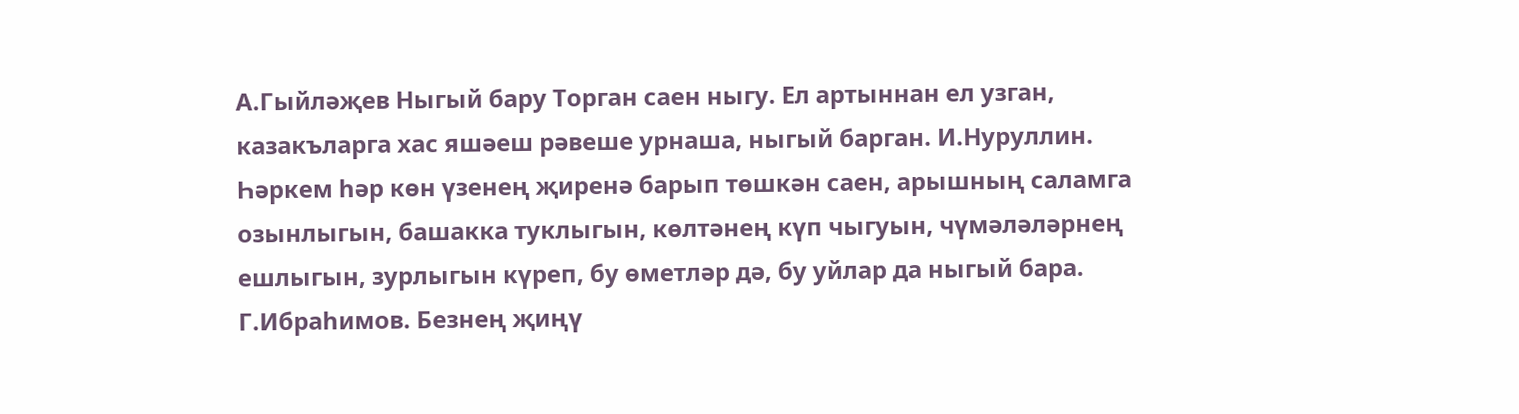А.Гыйләҗев Ныгый бару Торган саен ныгу. Ел артыннан ел узган, казакъларга хас яшәеш рәвеше урнаша, ныгый барган. И.Нуруллин. Һәркем һәр көн үзенең җиренә барып төшкән саен, арышның саламга озынлыгын, башакка туклыгын, көлтәнең күп чыгуын, чүмәләләрнең ешлыгын, зурлыгын күреп, бу өметләр дә, бу уйлар да ныгый бара. Г.Ибраһимов. Безнең җиңү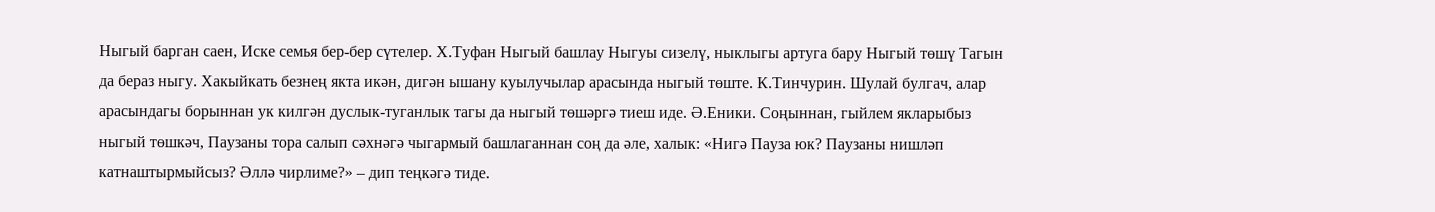Ныгый барган саен, Иске семья бер-бер сүтелер. Х.Туфан Ныгый башлау Ныгуы сизелү, ныклыгы артуга бару Ныгый төшү Тагын да бераз ныгу. Хакыйкать безнең якта икән, дигән ышану куылучылар арасында ныгый төште. К.Тинчурин. Шулай булгач, алар арасындагы борыннан ук килгән дуслык-туганлык тагы да ныгый төшәргә тиеш иде. Ә.Еники. Соңыннан, гыйлем якларыбыз ныгый төшкәч, Паузаны тора салып сәхнәгә чыгармый башлаганнан соң да әле, халык: «Нигә Пауза юк? Паузаны нишләп катнаштырмыйсыз? Әллә чирлиме?» – дип теңкәгә тиде.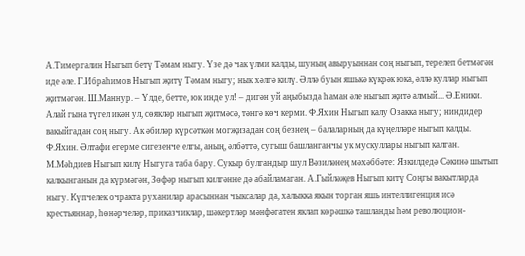А.Тимергалин Ныгып бетү Тәмам ныгу. Үзе дә чак үлми калды, шуның авыруыннан соң ныгып, терелеп бетмәгән иде әле. Г.Ибраһимов Ныгып җитү Тәмам ныгу; нык хәлгә килү. Әллә буын яшькә күкрәк юка, әллә куллар ныгып җитмәгән. Ш.Маннур. – Үлде, бетте, юк инде ул! – дигән уй аңыбызда һаман әле ныгып җитә алмый... Ә.Еники. Алай гына түгел икән ул, сөякләр ныгып җитмәсә, тәнгә көч керми. Ф.Яхин Ныгып калу Озакка ныгу; ниндидер вакыйгадан соң ныгу. Ак әбиләр күрсәткән могҗизадан соң безнең – балаларның да күңелләре ныгып калды. Ф.Яхин. Әлтафи егерме сигезенче елгы, аның, әлбәттә, сугыш башланганчы ук мускуллары ныгып калган. М.Мәһдиев Ныгып килү Ныгуга таба бару. Сукыр булгандыр шул Вәзиләнең мәхәббәте: Язкилдедә Сәкинә шытып калкынганын да күрмәгән, Зөфәр ныгып килгәнне дә абайламаган. А.Гыйләҗев Ныгып китү Соңгы вакытларда ныгу. Күпчелек очракта руханилар арасыннан чыксалар да, халыкка якын торган яшь интеллигенция исә крестьяннар, һөнәрчеләр, приказчиклар, шәкертләр мәнфәгатен яклап көрәшкә ташланды һәм революцион-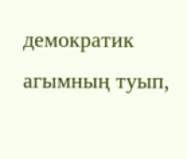демократик агымның туып,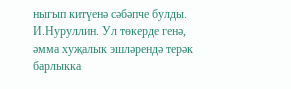ныгып китүенә сәбәпче булды. И.Нуруллин. Ул төкерде генә, әмма хуҗалык эшләрендә терәк барлыкка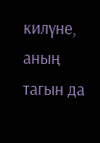килүне, аның тагын да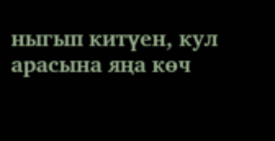ныгып китүен, кул арасына яңа көч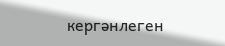кергәнлеген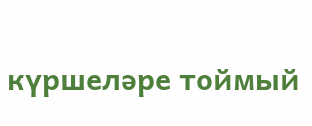күршеләре тоймый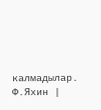калмадылар. Ф.Яхин |